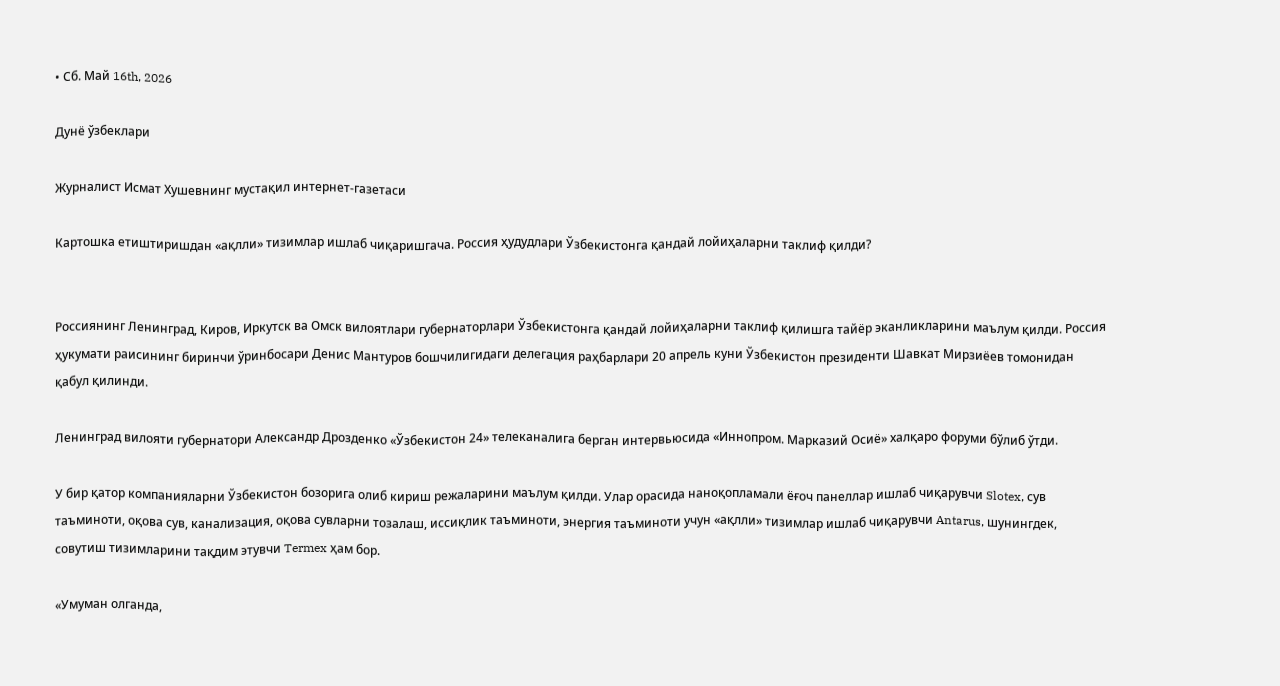• Сб. Май 16th, 2026

Дунё ўзбеклари

Журналист Исмат Хушевнинг мустақил интернет-газетаси

Картошка етиштиришдан «ақлли» тизимлар ишлаб чиқаришгача. Россия ҳудудлари Ўзбекистонга қандай лойиҳаларни таклиф қилди?


Россиянинг Ленинград, Киров, Иркутск ва Омск вилоятлари губернаторлари Ўзбекистонга қандай лойиҳаларни таклиф қилишга тайёр эканликларини маълум қилди. Россия ҳукумати раисининг биринчи ўринбосари Денис Мантуров бошчилигидаги делегация раҳбарлари 20 апрель куни Ўзбекистон президенти Шавкат Мирзиёев томонидан қабул қилинди.

Ленинград вилояти губернатори Александр Дрозденко «Ўзбекистон 24» телеканалига берган интервьюсида «Иннопром. Марказий Осиё» халқаро форуми бўлиб ўтди.

У бир қатор компанияларни Ўзбекистон бозорига олиб кириш режаларини маълум қилди. Улар орасида наноқопламали ёғоч панеллар ишлаб чиқарувчи Slotex, сув таъминоти, оқова сув, канализация, оқова сувларни тозалаш, иссиқлик таъминоти, энергия таъминоти учун «ақлли» тизимлар ишлаб чиқарувчи Antarus, шунингдек, совутиш тизимларини тақдим этувчи Termex ҳам бор.

«Умуман олганда,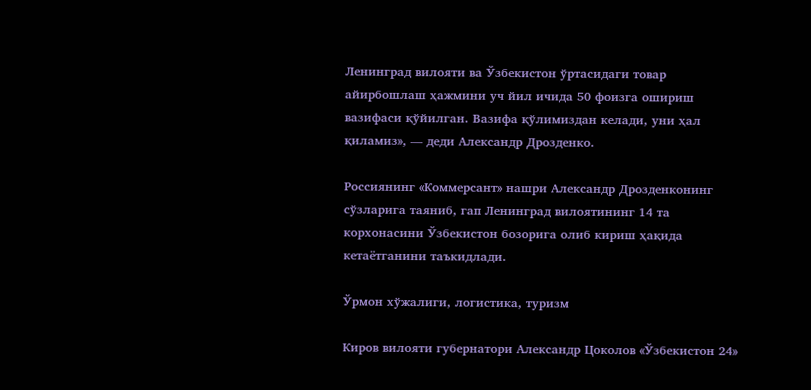Ленинград вилояти ва Ўзбекистон ўртасидаги товар айирбошлаш ҳажмини уч йил ичида 50 фоизга ошириш вазифаси қўйилган. Вазифа қўлимиздан келади, уни ҳал қиламиз», — деди Александр Дрозденко.

Россиянинг «Коммерсант» нашри Александр Дрозденконинг сўзларига таяниб, гап Ленинград вилоятининг 14 та корхонасини Ўзбекистон бозорига олиб кириш ҳақида кетаётганини таъкидлади.

Ўрмон хўжалиги, логистика, туризм

Киров вилояти губернатори Александр Цоколов «Ўзбекистон 24»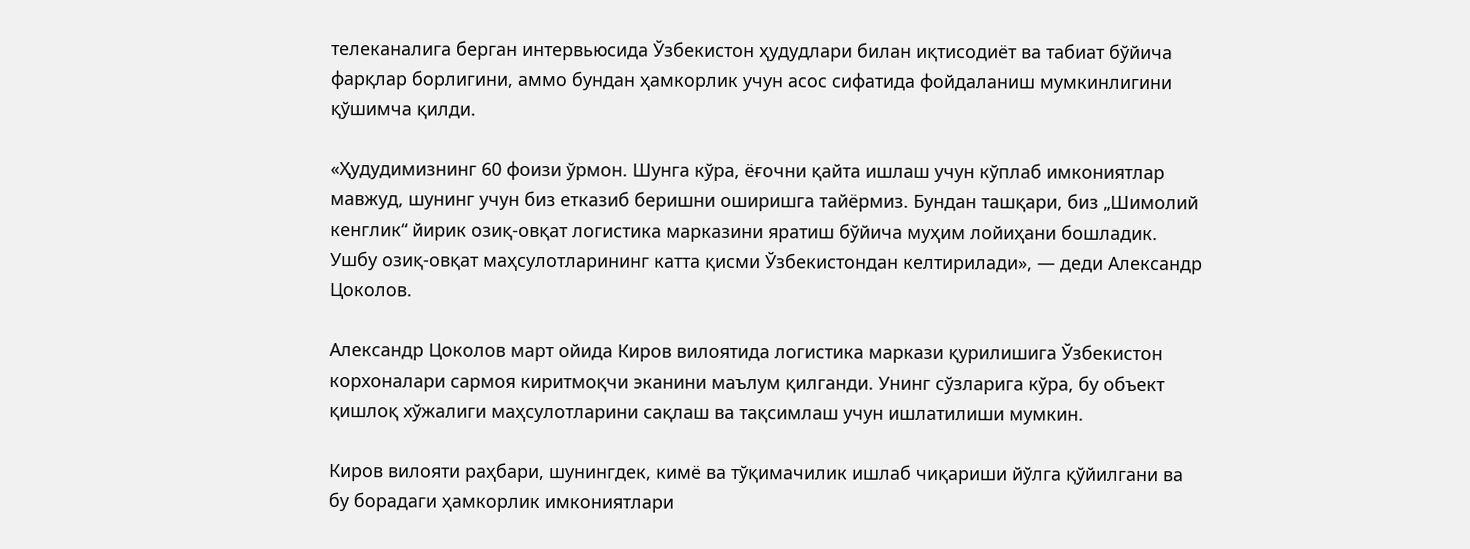телеканалига берган интервьюсида Ўзбекистон ҳудудлари билан иқтисодиёт ва табиат бўйича фарқлар борлигини, аммо бундан ҳамкорлик учун асос сифатида фойдаланиш мумкинлигини қўшимча қилди.

«Ҳудудимизнинг 60 фоизи ўрмон. Шунга кўра, ёғочни қайта ишлаш учун кўплаб имкониятлар мавжуд, шунинг учун биз етказиб беришни оширишга тайёрмиз. Бундан ташқари, биз „Шимолий кенглик“ йирик озиқ-овқат логистика марказини яратиш бўйича муҳим лойиҳани бошладик. Ушбу озиқ-овқат маҳсулотларининг катта қисми Ўзбекистондан келтирилади», — деди Александр Цоколов.

Александр Цоколов март ойида Киров вилоятида логистика маркази қурилишига Ўзбекистон корхоналари сармоя киритмоқчи эканини маълум қилганди. Унинг сўзларига кўра, бу объект қишлоқ хўжалиги маҳсулотларини сақлаш ва тақсимлаш учун ишлатилиши мумкин.

Киров вилояти раҳбари, шунингдек, кимё ва тўқимачилик ишлаб чиқариши йўлга қўйилгани ва бу борадаги ҳамкорлик имкониятлари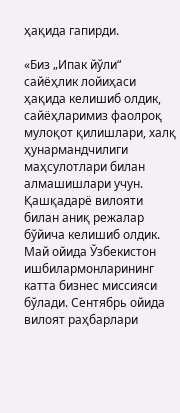ҳақида гапирди.

«Биз „Ипак йўли“ сайёҳлик лойиҳаси ҳақида келишиб олдик, сайёҳларимиз фаолроқ мулоқот қилишлари, халқ ҳунармандчилиги маҳсулотлари билан алмашишлари учун. Қашқадарё вилояти билан аниқ режалар бўйича келишиб олдик. Май ойида Ўзбекистон ишбилармонларининг катта бизнес миссияси бўлади. Сентябрь ойида вилоят раҳбарлари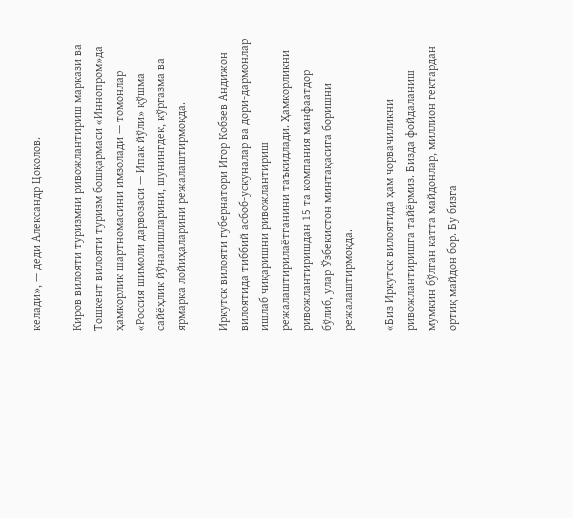келади», — деди Александр Цоколов.

Киров вилояти туризмни ривожлантириш маркази ва Тошкент вилояти туризм бошқармаси «Иннопром»да ҳамкорлик шартномасини имзолади — томонлар «Россия шимоли дарвозаси — Ипак йўли» қўшма сайёҳлик йўналишларини, шунингдек, кўргазма ва ярмарка лойиҳаларини режалаштирмоқда.

Иркутск вилояти губернатори Игор Кобзев Андижон вилоятида тиббий асбоб-ускуналар ва дори-дармонлар ишлаб чиқаришни ривожлантириш режалаштирилаётганини таъкидлади. Ҳамкорликни ривожлантиришдан 15 та компания манфаатдор бўлиб, улар Ўзбекистон минтақасига боришни режалаштирмоқда.

«Биз Иркутск вилоятида ҳам чорвачиликни ривожлантиришга тайёрмиз. Бизда фойдаланиш мумкин бўлган катта майдонлар, миллион гектардан ортиқ майдон бор. Бу бизга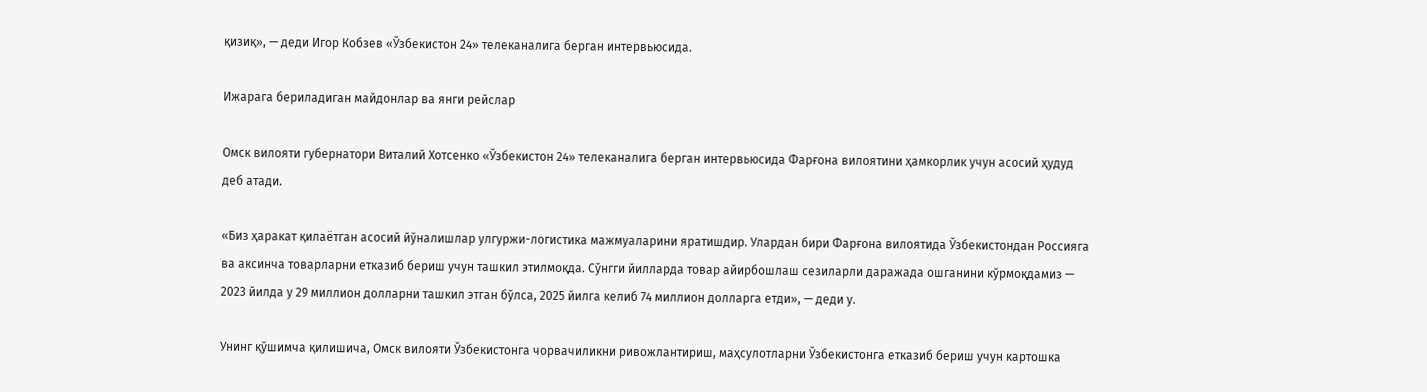қизиқ», — деди Игор Кобзев «Ўзбекистон 24» телеканалига берган интервьюсида.

Ижарага бериладиган майдонлар ва янги рейслар

Омск вилояти губернатори Виталий Хотсенко «Ўзбекистон 24» телеканалига берган интервьюсида Фарғона вилоятини ҳамкорлик учун асосий ҳудуд деб атади.

«Биз ҳаракат қилаётган асосий йўналишлар улгуржи-логистика мажмуаларини яратишдир. Улардан бири Фарғона вилоятида Ўзбекистондан Россияга ва аксинча товарларни етказиб бериш учун ташкил этилмоқда. Сўнгги йилларда товар айирбошлаш сезиларли даражада ошганини кўрмоқдамиз — 2023 йилда у 29 миллион долларни ташкил этган бўлса, 2025 йилга келиб 74 миллион долларга етди», — деди у.

Унинг қўшимча қилишича, Омск вилояти Ўзбекистонга чорвачиликни ривожлантириш, маҳсулотларни Ўзбекистонга етказиб бериш учун картошка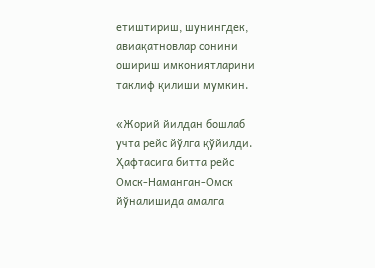етиштириш, шунингдек, авиақатновлар сонини ошириш имкониятларини таклиф қилиши мумкин.

«Жорий йилдан бошлаб учта рейс йўлга қўйилди. Ҳафтасига битта рейс Омск-Наманган-Омск йўналишида амалга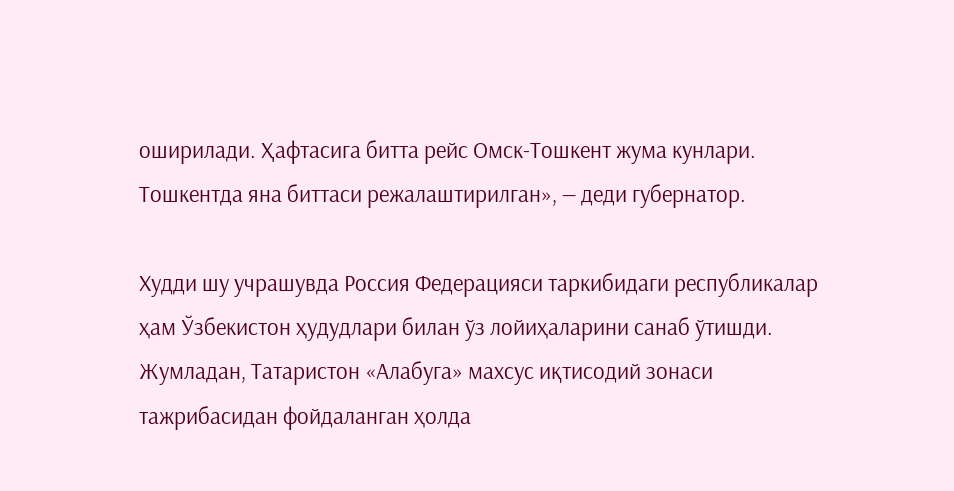оширилади. Ҳафтасига битта рейс Омск-Тошкент жума кунлари. Тошкентда яна биттаси режалаштирилган», — деди губернатор.

Худди шу учрашувда Россия Федерацияси таркибидаги республикалар ҳам Ўзбекистон ҳудудлари билан ўз лойиҳаларини санаб ўтишди. Жумладан, Татаристон «Алабуга» махсус иқтисодий зонаси тажрибасидан фойдаланган ҳолда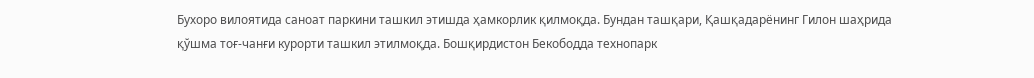Бухоро вилоятида саноат паркини ташкил этишда ҳамкорлик қилмоқда. Бундан ташқари, Қашқадарёнинг Гилон шаҳрида қўшма тоғ-чанғи курорти ташкил этилмоқда. Бошқирдистон Бекободда технопарк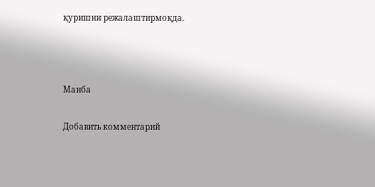қуришни режалаштирмоқда.



Манба

Добавить комментарий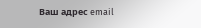Ваш адрес email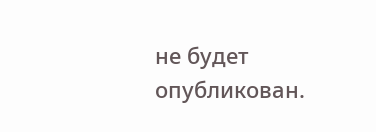не будет опубликован.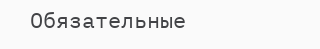Обязательные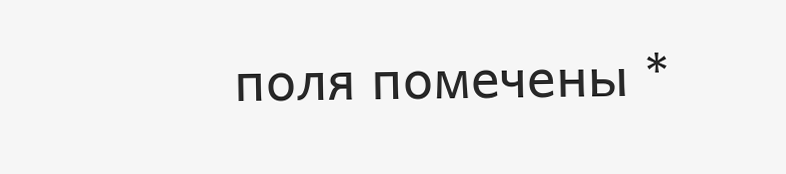поля помечены *